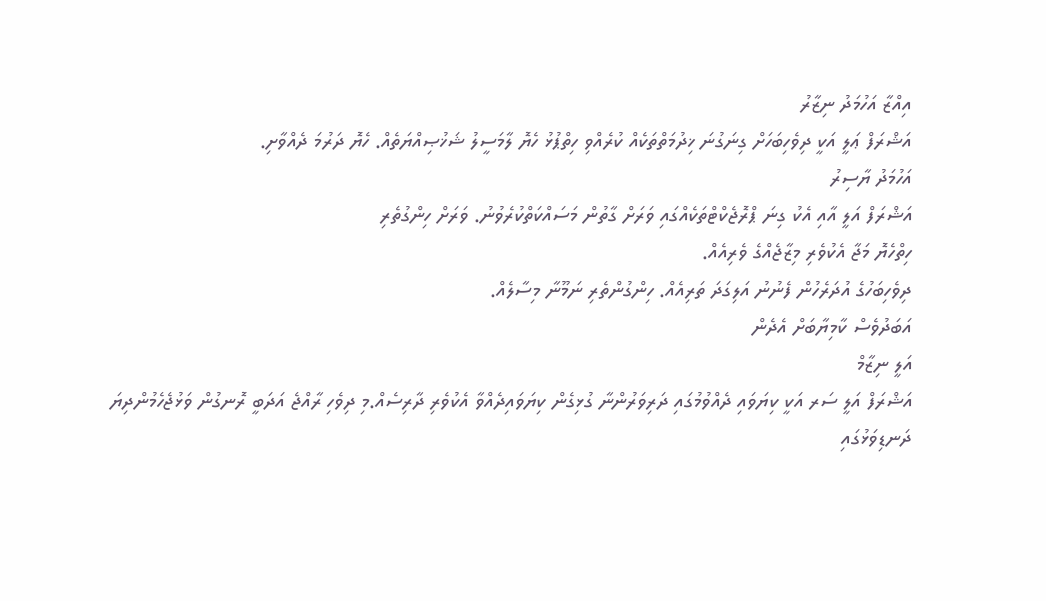އިއްޒާ އަހުމަދު ނިޒާރު
އަޝްރަފް ޢަލީ އަކީ ދިވެހިބަހަށް ގިނަގުނަ ޚިދުމަތްތަކެއް ކުރެއްވި ހިތްޕުޅު ހެޔޮ ލާމަސީލު ޝަޚުޞިއްޔަތެއް. ހެޔޮ ދަރުމަ ދެއްވާށި.
އަހުމަދު ޔާސިރު
އަޝްރަފް އަލީ އާއި އެކު ގިނަ ޕްރޮޖެކްޓްތަކެއްގައި ވަރަށް ގާތުން މަސައްކަތްކުރެވުނު. ވަރަށް ހިންގުތެރި
ހިތްހެޔޮ މަޖާ އެކުވެރި މިޒާޖެއްގެ ވެރިއެއް.
ދިވެހިބަހުގެ އުދަރެހުން ފެނުނު އަލިގަދަ ތަރިއެއް. ހިންގުންތެރި ނަމޫނާ މިސާލެއް.
އަބަދުވެސް ކާމިޔާބަށް އެދެން
އަލީ ނިޒާމް
އަޝްރަފް އަލީ ސަރ އަކީ ކިޔަވައި ދެއްވުމުގައި ދަރިވަރުންނާ ގުޅިގެން ކިޔަވައިދެއްވާ އެކުވެރި ދާރިސެއް.މި ދިވެހި ރާއްޖެ އަދަބީ ރޮނގުން ވަޅުޖެހެމުންދިޔަ ދަނޑިވަޅުގައި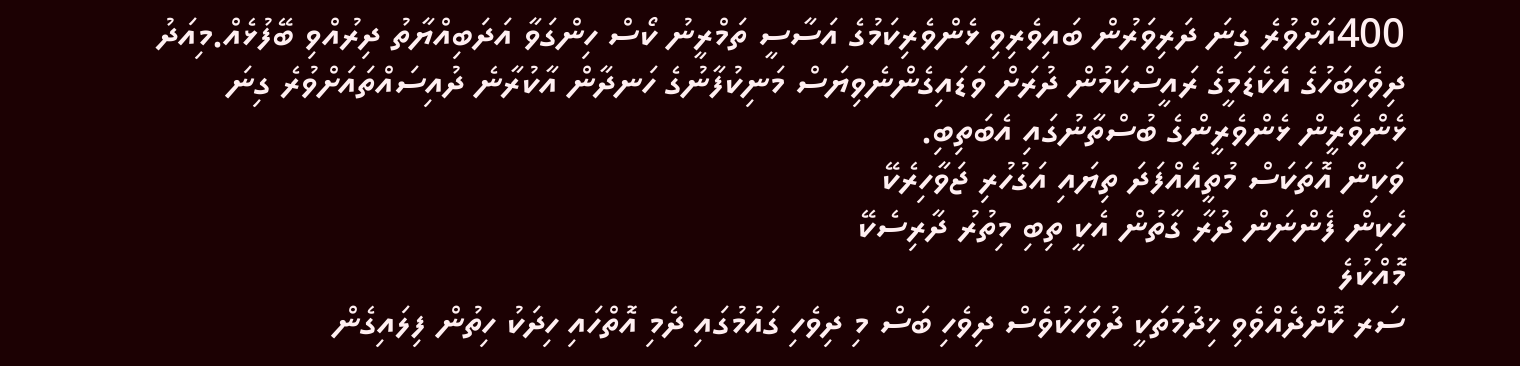400އަށްވުރެ ގިނަ ދަރިވަރުން ބައިވެރިވި ޅެންވެރިކަމުގެ އަސާސީ ތަމްރީނު ކޯސް ހިންގަވާ އަދަބިއްޔާތު ދިރުއްވި ބޭފުޅެއް.މިއަދު ދިވެހިބަހުގެ އެކެޑަމީގެ ރައީސްކަމުން ދުރަށް ވަޑައިގެންނެވިޔަސް މަނިކުފާނުގެ ހަނދާން އާކުރާނެ ދުއިސައްތައަށްވުރެ ގިނަ ޅެންވެރީން ޅެންވެރީންގެ ބުސްތާނުގައި އެބަތިބި.
ވަކިން އޮތަކަސް މުތީއެއްފަދަ ތިޔައި އަގުހުރި ޖަވާހިރެކޭ
ހެކިން ފެންނަން ދުރާ ގާތުން އެކީ ތިބި މިތުރު ދާރިސެކޭ
މޮއްކުލެ
ސަރ ކޮށްދެއްވެވި ޚިދުމަތަކީ ދުވަހަކުވެސް ދިވެހި ބަސް މި ދިވެހި ގައުމުގައި ދެމި އޮތްހައި ހިދަކު ހިތުން ފިލައިގެން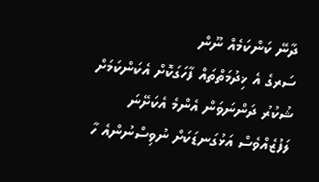ދާނޭ ކަންކަމެއް ނޫން
ސަރގެ އެ ޚިދުމަތްތައް ފާހަގަކޮށް އެކަންކަމަށް ޝުކުރު ދަންނަވަން އެންމެ އެކަށޭނަ ލަފުޒެއްވެސް އަޅުގަނޑަކަށް ނުވިސްނުންއެ ހާ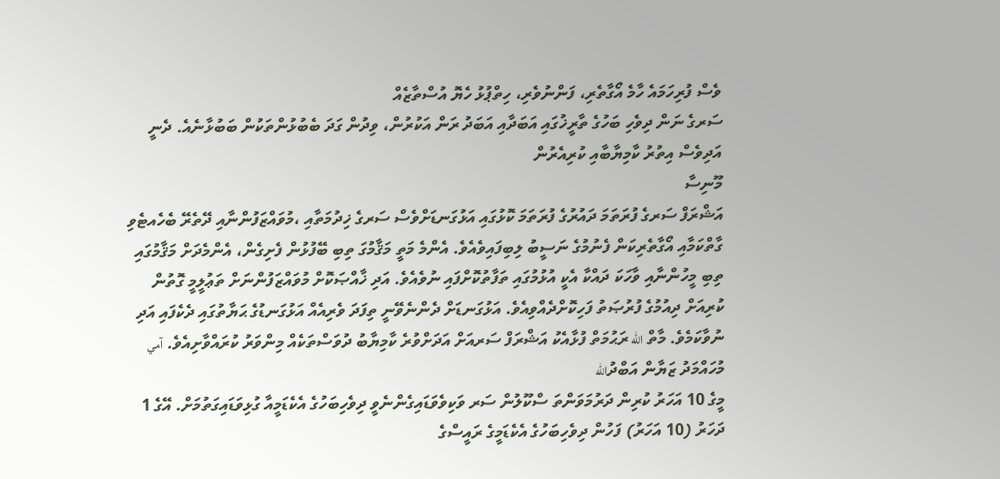ވެސް ފުރިހަމައެ ހާމެ އޯގާތެރި، ފަންނުވެރި، ހިތްޕުޅު ހެޔޮ އުސްތާޒެއް
ސަރގެ ނަން ދިވެހި ބަހުގެ ތާރީޚުގައި އަބަދާއި އަބަދު ރަން އަކުރުން، ވިދުން ގަދަ ބެބުޅުންތަކުން ބަބުޅާނެއެ. ދެނީ އަދިވެސް އިތުރު ކާމިޔާބާއި ކުރިއެރުން
މޫނިސާ
އަޝްރަފް ސަރގެ ފުރަތަމަ ދައުރުގެ ފުރަތަމަ ކޮޅުގައި އަޅުގަނޑަށްވެސް ސަރގެ ޚިދުމަތާއި ،މުވައްޒަފުންނާއި ދޭތެރޭ ބެހެއޓެވި ގާތްކަމާއި އޯގާތެރިކަން ފެނުމުގެ ނަސީބު ލިބިފައިވެއެވެ. އެންމެ މަތީ މަޤާމުގަ ތިބި ބޭފުޅުން ފެށިގެން، އެންމެދަށް މަޤާމުގައި ތިބި މީހުންނާއި ވާހަކަ ދައްކާ އެކީ އުޅުމުގައި ތަފާތުކޮށްފައި ނުވެއެވެ. އަދި ޚާއްޞަކޮށް މުވައްޒަފުންނަށް ތަޢުލީމީ ގޮތުން ކުރިއަށް ދިއުމުގެ ފުރުޞަތު ފަހިކޮށްދެއްވިއެވެ. އަޅުގަނޑަށް ދެންނެވޭނީ ތިފަދަ ވެރިއެއް އަޅުގަނޑުގެ ޙަޔާތުގައި ދެކެފައި އަދި ނުވާކަމެވެ. މާތް الله ރަޙުމަތް ފުޅާއެކު އަޝްރަފް ސަރއަށް އަދަށްވުރެ ކާމިޔާބު ދުވަސްތަކެއް މިންވަރު ކުރައްވާށިއެވެ. آمي
މުހައްމަދު ޒަޔާން އަބްދުالله
މީގެ 10 އަހަރު ކުރިން ދަރުމަވަންތަ ސްކޫލުން ސަރ ވަކިވެވަޑައިގެންނެވީ ދިވެހިބަހުގެ އެކެޑަމީއާ ގުޅިވަޑައިގަތުމަށް. އޭގެ 1 ދަހަރު (10 އަހަރު) ފަހުން ދިވެހިބަހުގެ އެކެޑަމީގެ ރައީސްގެ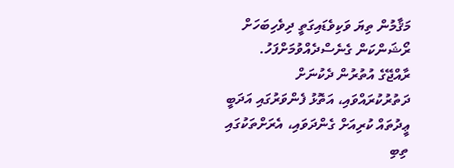މަޤާމުން ތިޔަ ވަކިވެޑައިގަތީ ދިވެހިބަހަށް ރޯޝަންކަން ގެނެސްދެއްވުމަށްފަހު. ރާއްޖޭގެ އުތުރުން ދެކުނަށް ދަތުރުކުރައްވައި، އަތޮޅު ފެންވަރުގައި އަދަބީ ޢީދުތައް ކުރިއަށް ގެންދަވައި، އެރަށްތަކުގައި ތިބި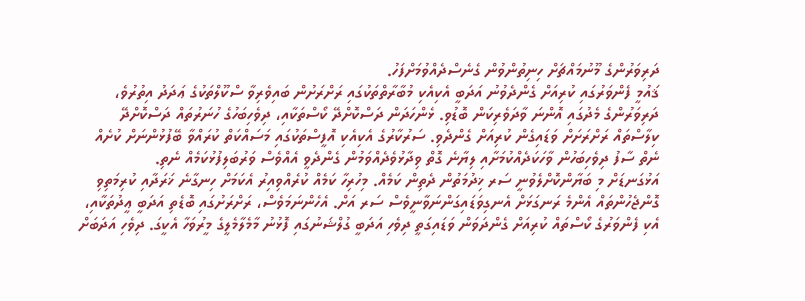ދަރިވަރުންގެ މޫނުމައްޗަށް ހިނިތުންވުން ގެނެސްދެއްވުމަށްފަހު.
ޤައުމީ ފެންވަރުގައި ކުރިއަށް ގެންދެވުނު އަދަބީ އެކިއެކި މުބާރާތްތަކުގައި ރަށްރަށުން ބައިވެރިވާ ސްކޫލްތަކުގެ ޢަދަދު އިތުރުވެ، ދަރިވަރުންގެ މެދުގައި އޮންނަ ވާދަވެރިކަން ބޮޑުވި. ޅެންހަދަން ދަސްކޮށްދޭ ކޯސްތަކާއި، ދިވެހިބަހުގެ ހުނަރުތައް ދަސްކޮށްދޭ ކިލާސްތައް ރަށްރަށަށް ވަޑައިގެން ކުރިއަށް ގެންދެވި. ސަރުކާރުގެ އެކިއެކި އޮފީސްތަކުގައި މަސައްކަތް ކުރައްވާ ބޭފުޅުންނަށް ކުށެއް ނެތް ސާފު ދިވެހިބަހުން ވާހަކަދެއްކުމަށާއި ލިޔާނެ ގޮތް ވިދާޅުވެދެއްވަމުން ގެންދެވީ އެއްވެސް ވަރުބަލިފުޅުކަމެއް ނެތި.
އަޅުގަނޑަށް މި ބަޔާންކޮށްލެވުނީ ސަރ ޚިދުމަތުން ދެތިން ކަމެއް. މިހުރިހާ ކަމެއް ކުރެއްވިއިރު އެކަމަށް ހިނގާނެ ޚަރަދާއި ކުރިމަތިވި ގޮންޖެހުންތައް އެންމެ ރަނގަޅަށް އެނގިވަޑައިގަންނަވާނީވެސް ސަރ އަށް. އެހެންނަމަވެސް، ރަށްރަށުގައި ބޮޑެތި އަދަބީ ޢީދުތަކާއި، އެކި ފެންވަރުގެ ކޯސްތައް ކުރިއަށް ގެންދަވަން ވަޑައިގަތީ ދިވެހި އަދަބީ ގުލްޝަނުގައި ފޮޅުނު މާމެލާމެލީގެ މީރުވަހާ އެކީގަ. ދިވެހި އަދަބަށް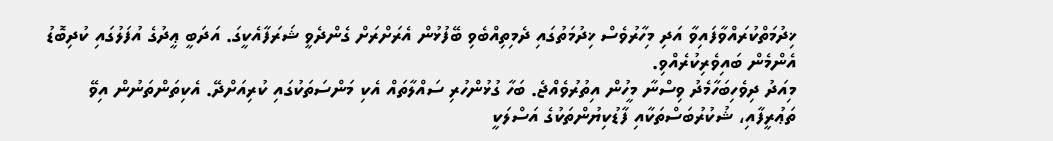ޚިދުމަތްކުރައްވާފައިވާ އަދި މިހާރުވެސް ޚިދުމަތުގައި ދެމިތިއްބެވި ބޭފުޅުން އެރަށްރަށް ގެންދެވީ ޝަރަފާއެކީގަ. އަދަބީ ޢީދުގެ އުފަލުގައި ކުދިބޮޑު އެންމެން ބައިވެރިކުރެއްވި.
މިއަދު ދިވެހިބަހާމެދު ވިސްނާ މީހުން އިތުރުވެއްޖެ. ބަހާ ގުޅުންހުރި ސައްލާތައް އެކި މަންސަތަކުގައި ކުރިއަށްދޭ. އެކިތަންތަނުން އިވޭ ތަޢުރީފާއި، ޝުކުރުބަސްތަކާއި ފާޑުކިޔުންތަކުގެ އަސްލަކީ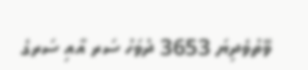ވޭތުވެދިޔަ 3653 ދުވަހު ސަރ އާއި ސަރގެ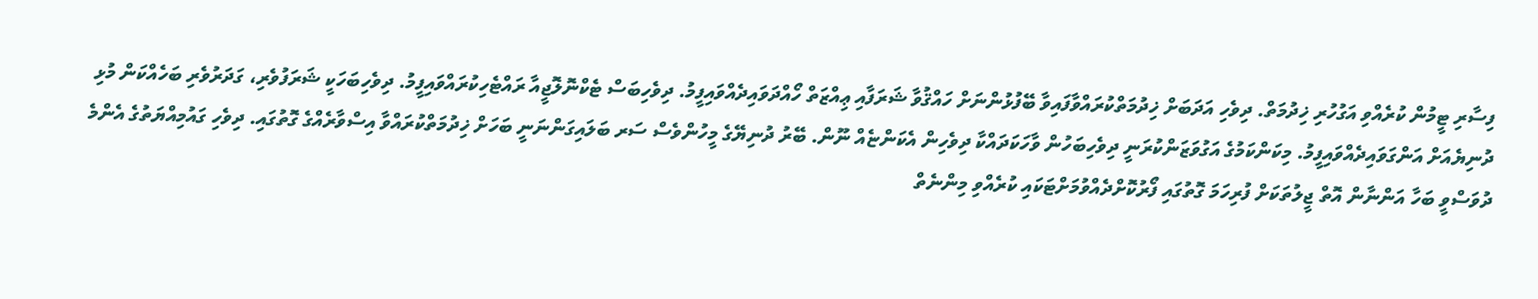ފިސާރި ޓީމުން ކުރެއްވި އަގުހުރި ޚިދުމަތް. ދިވެހި އަދަބަށް ޚިދުމަތްކުރައްވާފައިވާ ބޭފުޅުންނަށް ހައްޤުވާ ޝަރަފާއި ޢިއްޒަތް ހޯއްދަވައިދެއްވައިފީމު. ދިވެހިބަސް ޓެކްނޮލޮޖީއާ ރައްޓެހިކުރައްވައިފީމު. ދިވެހިބަހަކީ ޝަރަފުވެރި، ގަދަރުވެރި ބަހެއްކަން މުޅި ދުނިޔެއަށް އަންގަވައިދެއްވައިފީމު. މިކަންކަމުގެ އަގުވަޒަންކުރަނީ ދިވެހިބަހުން ވާހަކަދައްކާ ދިވެހިން އެކަންޏެއް ނޫން. ބޭރު ދުނިޔޭގެ މީހުންވެސް ސަރ ބަލައިގަންނަނީ ބަހަށް ޚިދުމަތްކުރައްވާ އިސްވާރެއްގެ ގޮތުގައި. ދިވެހި ގައުމިއްޔަތުގެ އެންމެ ދުވަސްވީ ބަހާ އަންނާން އޮތް ޖީލުތަކަށް ފުރިހަމަ ގޮތުގައި ފޯރުކޮށްދެއްވުމަށްޓަކައި ކުރެއްވި މިންނެތް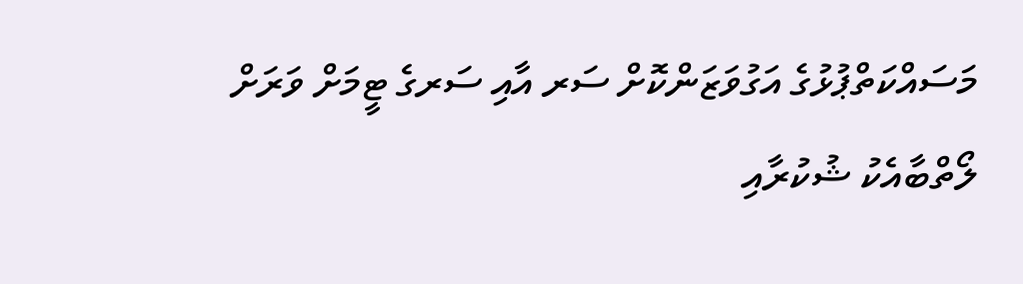މަސައްކަތްޕުޅުގެ އަގުވަޒަންކޮށް ސަރ އާއި ސަރގެ ޓީމަށް ވަރަށް ލޯތްބާއެކު ޝުކުރާއި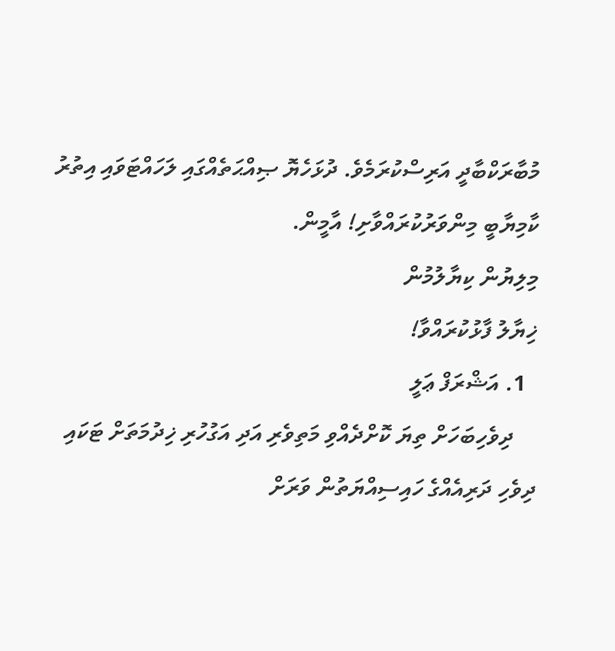މުބާރަކްބާދީ އަރިސްކުރަމެވެ. ދުޅަހެޔޮ ޞިއްޙަތެއްގައި ލަހައްޓަވައި އިތުރު ކާމިޔާބީ މިންވަރުކުރައްވާށި! އާމީން.
މިލިޔުން ކިޔާލުމުން
ޚިޔާލު ފާޅުކުރައްވާ!
  1. އަޝްރަފް ޢަލީ
    ދިވެހިބަހަށް ތިޔަ ކޮށްދެއްވި މަތިވެރި އަދި އަގުހުރި ޚިދުމަތަށް ޓަކައި ދިވެހި ދަރިއެއްގެ ހައިސިއްޔަތުން ވަރަށް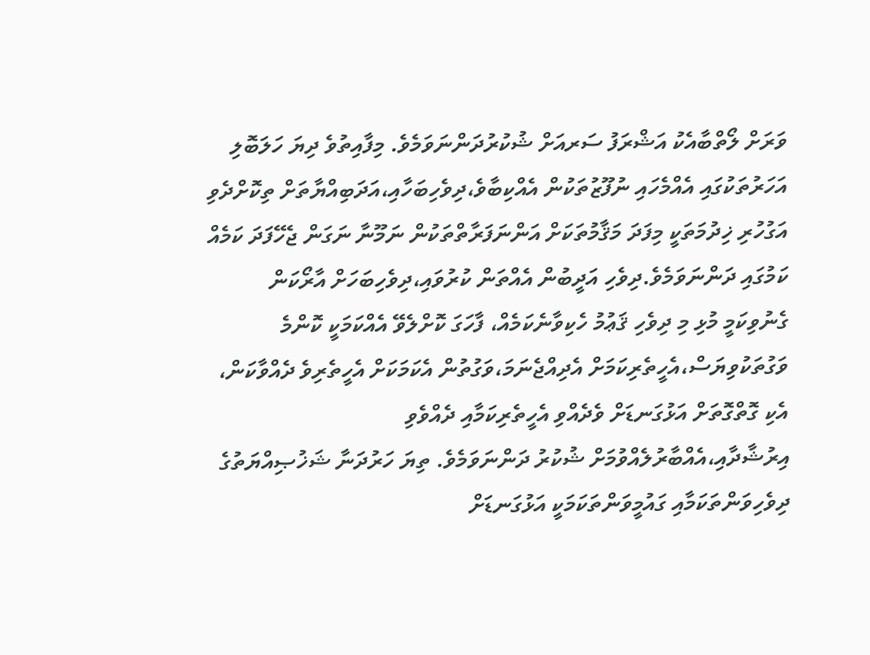ވަރަށް ލޯތްބާއެކު އަޝްރަފު ސަރއަށް ޝުކުރުދަންނަވަމެވެ. މިފާއިތުވެ ދިޔަ ހަލަބޮލި އަހަރުތަކުގައި އެއްމެހައި ނުފޫޒުތަކުން އެއްކިބާވެ،ދިވެހިބަހާއި،އަދަބިއްޔާތަށް ތިކޮށްދެވި އަގުހުރި ޚިދުމަތަކީ މިފަދަ މަޤާމުތަކަށް އަންނަފަރާތްތަކުން ނަމޫނާ ނަގަން ޖެހޭފަދަ ކަމެއް ކަމުގައި ދަންނަވަމެވެ.ދިވެހި އަދީބުން އެއްތަން ކުރުވައި،ދިވެހިބަހަށް އާރޯކަން ގެނުވިކަމީ މުޅި މި ދިވެހި ޤަޢުމު ހެކިވާނެކަމެއް، ފާހަގަ ކޮށްލެވޭ އެއްކަމަކީ ކޮންމެ ވަގުތަކުވިޔަސް،އެހީތެރިކަމަށް އެދިއްޖެނަމަ،ވަގުތުން އެކަމަކަށް އެހީތެރިވެ ދެއްވާކަން، އެކި ގޮތްގޮތަށް އަޅުގަނޑަށް ވެދެއްވި އެހީތެރިކަމާއި ދެއްވެވި އިރުޝާދާއި،އެއްބާރުލެއްވުމަށް ޝުކުރު ދަންނަވަމެވެ. ތިޔަ ހަރުދަނާ ޝަޚުޞިއްޔަތުގެ ދިވެހިވަންތަކަމާއި ގައުމީވަންތަކަމަކީ އަޅުގަނޑަށް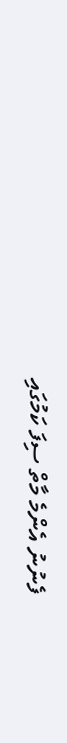ފެނުނު އެންމެ މާތް ސިފަ ކަމުގައި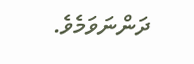ދަންނަވަމެވެ.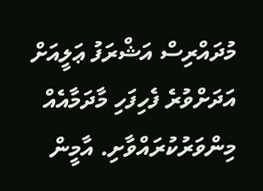މުދައްރިސް އަޝްރަފު ޢަލީއަށް އަދަށްވުރެ ފެހިފަހި މާދަމާއެއް މިންވަރުކުރައްވާށި. އާމީން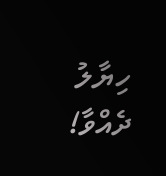ހިޔާލު ދެއްވާ!